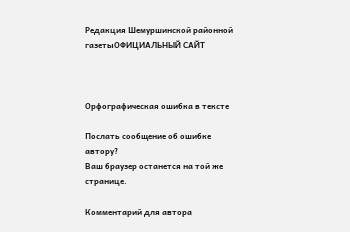Редакция Шемуршинской районной газетыОФИЦИАЛЬНЫЙ САЙТ



Орфографическая ошибка в тексте

Послать сообщение об ошибке автору?
Ваш браузер останется на той же странице.

Комментарий для автора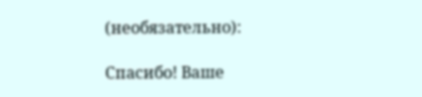(необязательно):

Спасибо! Ваше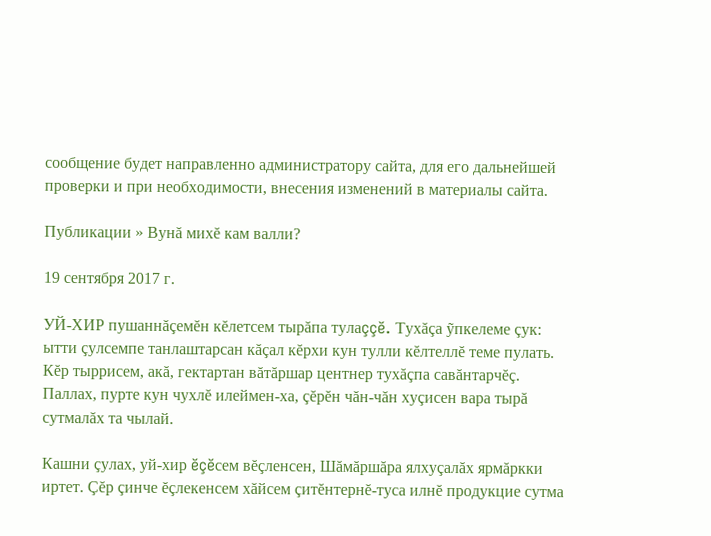сообщение будет направленно администратору сайта, для его дальнейшей проверки и при необходимости, внесения изменений в материалы сайта.

Публикации » Вунă михĕ кам валли?

19 сентября 2017 г.

УЙ-ХИР пушаннăçемĕн кĕлетсем тырăпа тулаççĕ. Тухăçа ỹпкелеме çук: ытти çулсемпе танлаштарсан кăçал кĕрхи кун тулли кĕлтеллĕ теме пулать. Кĕр тыррисем, акă, гектартан вăтăршар центнер тухăçпа савăнтарчĕç. Паллах, пурте кун чухлĕ илеймен-ха, çĕрĕн чăн-чăн хуçисен вара тырă сутмалăх та чылай.

Кашни çулах, уй-хир ĕçĕсем вĕçленсен, Шăмăршăра ялхуçалăх ярмăркки иртет. Çĕр çинче ĕçлекенсем хăйсем çитĕнтернĕ-туса илнĕ продукцие сутма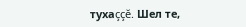тухаççĕ. Шел те,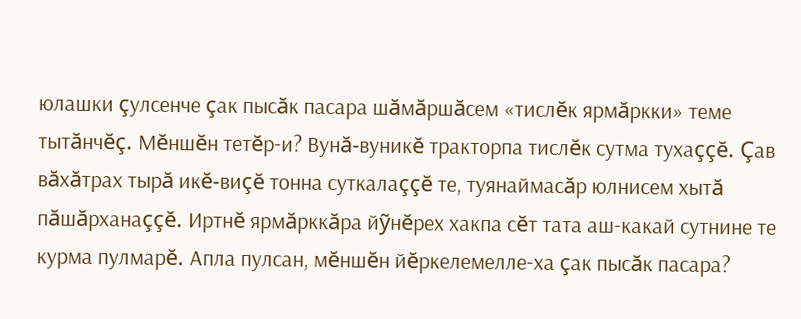юлашки çулсенче çак пысăк пасара шăмăршăсем «тислĕк ярмăркки» теме тытăнчĕç. Мĕншĕн тетĕр-и? Вунă-вуникĕ тракторпа тислĕк сутма тухаççĕ. Çав вăхăтрах тырă икĕ-виçĕ тонна суткалаççĕ те, туянаймасăр юлнисем хытă пăшăрханаççĕ. Иртнĕ ярмăрккăра йỹнĕрех хакпа сĕт тата аш-какай сутнине те курма пулмарĕ. Апла пулсан, мĕншĕн йĕркелемелле-ха çак пысăк пасара?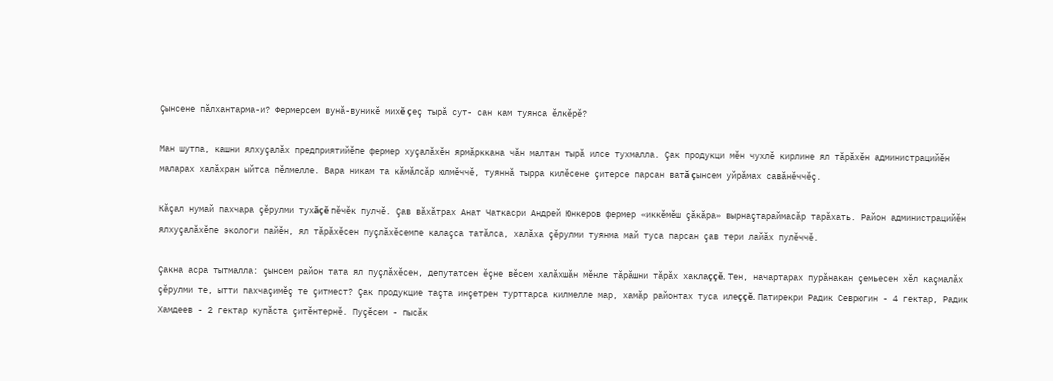Çынсене пăлхантарма-и? Фермерсем вунă-вуникĕ михĕ çеç тырă сут- сан кам туянса ĕлкĕрĕ?

Ман шутпа, кашни ялхуçалăх предприятийĕпе фермер хуçалăхĕн ярмăрккана чăн малтан тырă илсе тухмалла. Çак продукци мĕн чухлĕ кирлине ял тăрăхĕн администрацийĕн маларах халăхран ыйтса пĕлмелле. Вара никам та кăмăлсăр юлмĕччĕ, туяннă тырра килĕсене çитерсе парсан ватă çынсем уйрăмах савăнĕччĕç.

Кăçал нумай пахчара çĕрулми тухăçĕ пĕчĕк пулчĕ. Çав вăхăтрах Анат Чаткасри Андрей Юнкеров фермер «иккĕмĕш çăкăра» вырнаçтараймасăр тарăхать. Район администрацийĕн ялхуçалăхĕпе экологи пайĕн, ял тăрăхĕсен пуçлăхĕсемпе калаçса татăлса, халăха çĕрулми туянма май туса парсан çав тери лайăх пулĕччĕ.

Çакна асра тытмалла: çынсем район тата ял пуçлăхĕсен, депутатсен ĕçне вĕсем халăхшăн мĕнле тăрăшни тăрăх хаклаççĕ. Тен, начартарах пурăнакан çемьесен хĕл каçмалăх çĕрулми те, ытти пахчаçимĕç те çитмест? Çак продукцие таçта инçетрен турттарса килмелле мар, хамăр районтах туса илеççĕ. Патирекри Радик Севрюгин - 4 гектар, Радик Хамдеев - 2 гектар купăста çитĕнтернĕ. Пуçĕсем - пысăк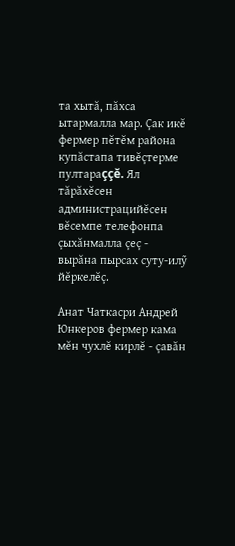та хытă, пăхса ытармалла мар. Çак икĕ фермер пĕтĕм района купăстапа тивĕçтерме пултараççĕ. Ял тăрăхĕсен администрацийĕсен вĕсемпе телефонпа çыхăнмалла çеç - вырăна пырсах суту-илỹ йĕркелĕç.

Анат Чаткасри Андрей Юнкеров фермер кама мĕн чухлĕ кирлĕ - çавăн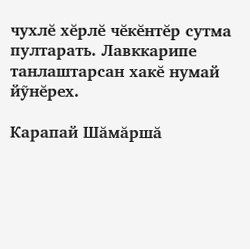чухлĕ хĕрлĕ чĕкĕнтĕр сутма пултарать. Лавккарипе танлаштарсан хакĕ нумай йỹнĕрех.

Карапай Шăмăршă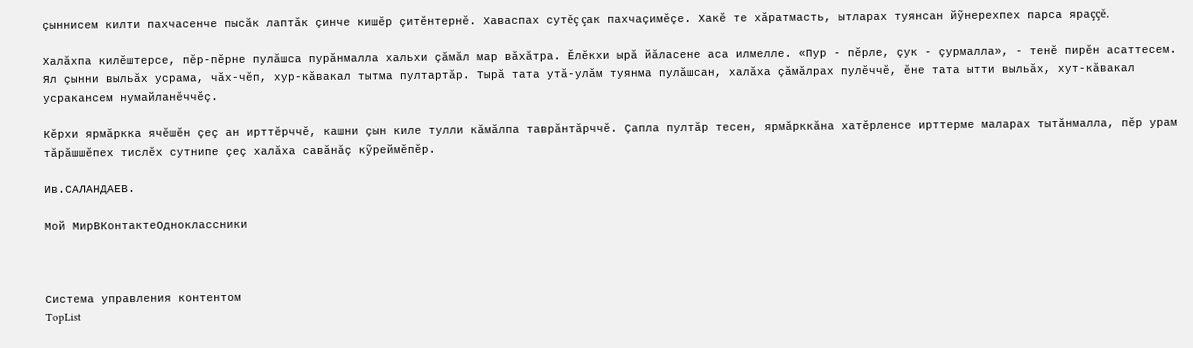çыннисем килти пахчасенче пысăк лаптăк çинче кишĕр çитĕнтернĕ. Хаваспах сутĕç çак пахчаçимĕçе. Хакĕ те хăратмасть, ытларах туянсан йỹнерехпех парса яраççĕ.

Халăхпа килĕштерсе, пĕр-пĕрне пулăшса пурăнмалла хальхи çăмăл мар вăхăтра. Ĕлĕкхи ырă йăласене аса илмелле. «Пур - пĕрле, çук - çурмалла», - тенĕ пирĕн асаттесем. Ял çынни выльăх усрама, чăх-чĕп, хур-кăвакал тытма пултартăр. Тырă тата утă-улăм туянма пулăшсан, халăха çăмăлрах пулĕччĕ, ĕне тата ытти выльăх, хут-кăвакал усракансем нумайланĕччĕç.

Кĕрхи ярмăркка ячĕшĕн çеç ан ирттĕрччĕ, кашни çын киле тулли кăмăлпа таврăнтăрччĕ. Çапла пултăр тесен, ярмăрккăна хатĕрленсе ирттерме маларах тытăнмалла, пĕр урам тăрăшшĕпех тислĕх сутнипе çеç халăха савăнăç кỹреймĕпĕр.

Ив.САЛАНДАЕВ.

Мой МирВКонтактеОдноклассники



Система управления контентом
TopList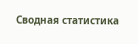Сводная статистика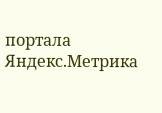портала Яндекс.Метрика